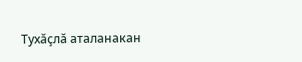Тухăçлă аталанакан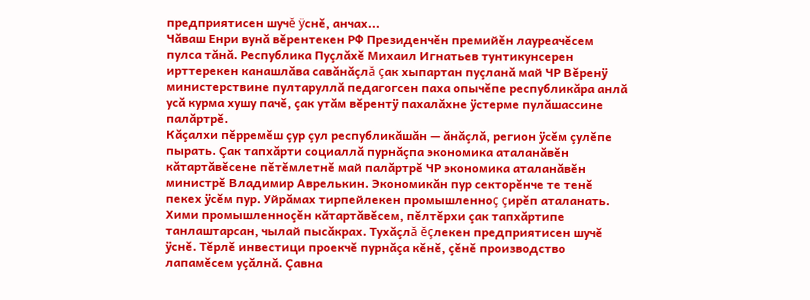предприятисен шучĕ ÿснĕ, анчах...
Чăваш Енри вунă вĕрентекен РФ Президенчĕн премийĕн лауреачĕсем пулса тăнă. Республика Пуçлăхĕ Михаил Игнатьев тунтикунсерен ирттерекен канашлăва савăнăçлă çак хыпартан пуçланă май ЧР Вĕренÿ министерствине пултаруллă педагогсен паха опычĕпе республикăра анлă усă курма хушу пачĕ, çак утăм вĕрентÿ пахалăхне ÿстерме пулăшассине палăртрĕ.
Кăçалхи пĕрремĕш çур çул республикăшăн — ăнăçлă, регион ÿсĕм çулĕпе пырать. Çак тапхăрти социаллă пурнăçпа экономика аталанăвĕн кăтартăвĕсене пĕтĕмлетнĕ май палăртрĕ ЧР экономика аталанăвĕн министрĕ Владимир Аврелькин. Экономикăн пур секторĕнче те тенĕ пекех ÿсĕм пур. Уйрăмах тирпейлекен промышленноç çирĕп аталанать. Хими промышленноçĕн кăтартăвĕсем, пĕлтĕрхи çак тапхăртипе танлаштарсан, чылай пысăкрах. Тухăçлă ĕçлекен предприятисен шучĕ ÿснĕ. Тĕрлĕ инвестици проекчĕ пурнăçа кĕнĕ, çĕнĕ производство лапамĕсем уçăлнă. Çавна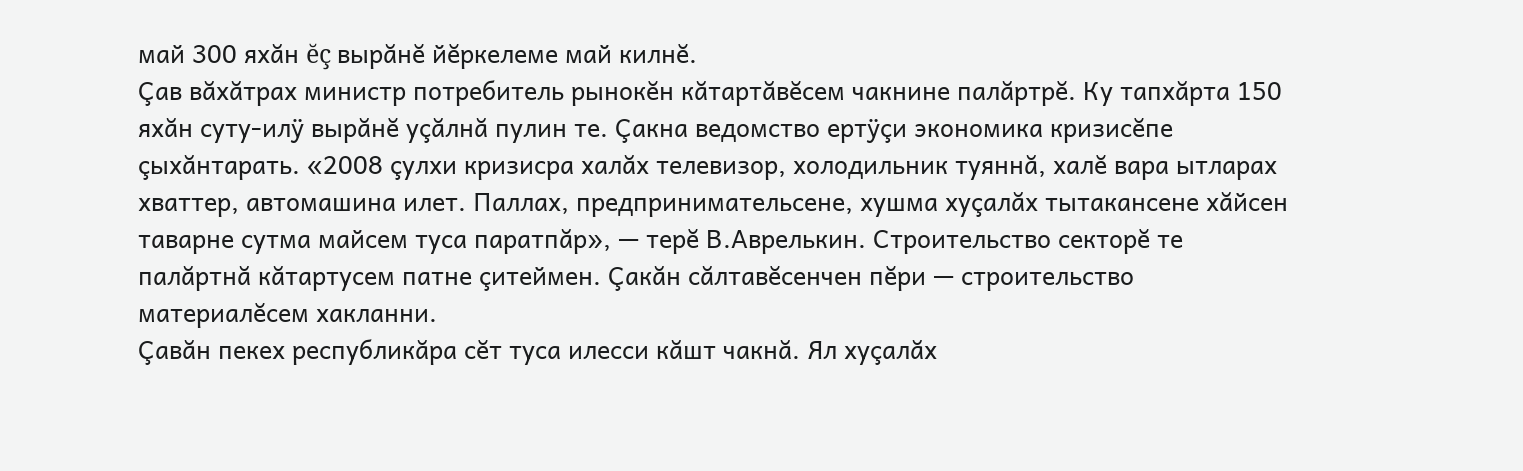май 300 яхăн ĕç вырăнĕ йĕркелеме май килнĕ.
Çав вăхăтрах министр потребитель рынокĕн кăтартăвĕсем чакнине палăртрĕ. Ку тапхăрта 150 яхăн суту-илÿ вырăнĕ уçăлнă пулин те. Çакна ведомство ертÿçи экономика кризисĕпе çыхăнтарать. «2008 çулхи кризисра халăх телевизор, холодильник туяннă, халĕ вара ытларах хваттер, автомашина илет. Паллах, предпринимательсене, хушма хуçалăх тытакансене хăйсен таварне сутма майсем туса паратпăр», — терĕ В.Аврелькин. Строительство секторĕ те палăртнă кăтартусем патне çитеймен. Çакăн сăлтавĕсенчен пĕри — строительство материалĕсем хакланни.
Çавăн пекех республикăра сĕт туса илесси кăшт чакнă. Ял хуçалăх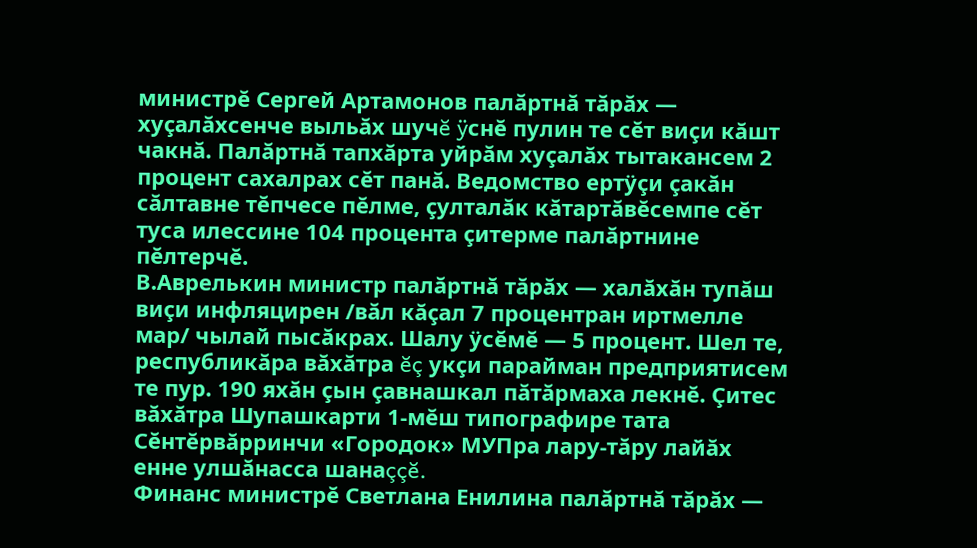министрĕ Сергей Артамонов палăртнă тăрăх — хуçалăхсенче выльăх шучĕ ÿснĕ пулин те сĕт виçи кăшт чакнă. Палăртнă тапхăрта уйрăм хуçалăх тытакансем 2 процент сахалрах сĕт панă. Ведомство ертÿçи çакăн сăлтавне тĕпчесе пĕлме, çулталăк кăтартăвĕсемпе сĕт туса илессине 104 процента çитерме палăртнине пĕлтерчĕ.
В.Аврелькин министр палăртнă тăрăх — халăхăн тупăш виçи инфляцирен /вăл кăçал 7 процентран иртмелле мар/ чылай пысăкрах. Шалу ÿсĕмĕ — 5 процент. Шел те, республикăра вăхăтра ĕç укçи парайман предприятисем те пур. 190 яхăн çын çавнашкал пăтăрмаха лекнĕ. Çитес вăхăтра Шупашкарти 1-мĕш типографире тата Сĕнтĕрвăрринчи «Городок» МУПра лару-тăру лайăх енне улшăнасса шанаççĕ.
Финанс министрĕ Светлана Енилина палăртнă тăрăх —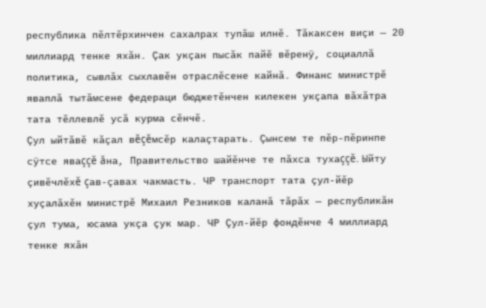республика пĕлтĕрхинчен сахалрах тупăш илнĕ. Тăкаксен виçи — 20 миллиард тенке яхăн. Çак укçан пысăк пайĕ вĕренÿ, социаллă политика, сывлăх сыхлавĕн отраслĕсене кайнă. Финанс министрĕ яваплă тытăмсене федераци бюджетĕнчен килекен укçапа вăхăтра тата тĕллевлĕ усă курма сĕнчĕ.
Çул ыйтăвĕ кăçал вĕçĕмсĕр калаçтарать. Çынсем те пĕр-пĕринпе сÿтсе яваççĕ ăна, Правительство шайĕнче те пăхса тухаççĕ. Ыйту çивĕчлĕхĕ çав-çавах чакмасть. ЧР транспорт тата çул-йĕр хуçалăхĕн министрĕ Михаил Резников каланă тăрăх — республикăн çул тума, юсама укçа çук мар. ЧР Çул-йĕр фондĕнче 4 миллиард тенке яхăн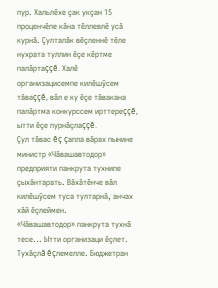пур. Хальлĕхе çак укçан 15 проценчĕпе кăна тĕллевлĕ усă курнă. Çулталăк вĕçленнĕ тĕле нухрата туллин ĕçе кĕртме палăртаççĕ. Халĕ организацисемпе килĕшÿсем тăваççĕ, вăл е ку ĕçе тăвакана палăртма конкурссем ирттереççĕ, ытти ĕçе пурнăçлаççĕ.
Çул тăвас ĕç çапла вăрах пынине министр «Чăвашавтодор» предприяти панкрута тухнипе çыхăнтарать. Вăхăтĕнче вăл килĕшÿсем туса тултарнă, анчах хăй ĕçлеймен.
«Чăвашавтодор» панкрута тухнă тесе... Ытти организаци ĕçлет. Тухăçлă ĕçлемелле. Бюджетран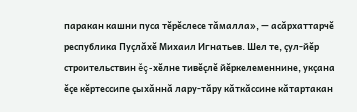паракан кашни пуса тĕрĕслесе тăмалла», — асăрхаттарчĕ республика Пуçлăхĕ Михаил Игнатьев. Шел те, çул-йĕр строительствин ĕç-хĕлне тивĕçлĕ йĕркелеменнине, укçана ĕçе кĕртессипе çыхăннă лару-тăру кăткăссине кăтартакан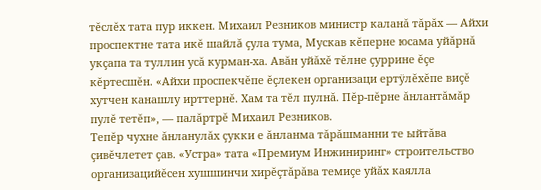тĕслĕх тата пур иккен. Михаил Резников министр каланă тăрăх — Айхи проспектне тата икĕ шайлă çула тума, Мускав кĕперне юсама уйăрнă укçапа та туллин усă курман-ха. Авăн уйăхĕ тĕлне çуррине ĕçе кĕртесшĕн. «Айхи проспекчĕпе ĕçлекен организаци ертÿлĕхĕпе виçĕ хутчен канашлу ирттернĕ. Хам та тĕл пулнă. Пĕр-пĕрне ăнлантăмăр пулĕ тетĕп», — палăртрĕ Михаил Резников.
Тепĕр чухне ăнланулăх çукки е ăнланма тăрăшманни те ыйтăва çивĕчлетет çав. «Устра» тата «Премиум Инжиниринг» строительство организацийĕсен хушшинчи хирĕçтăрăва темиçе уйăх каялла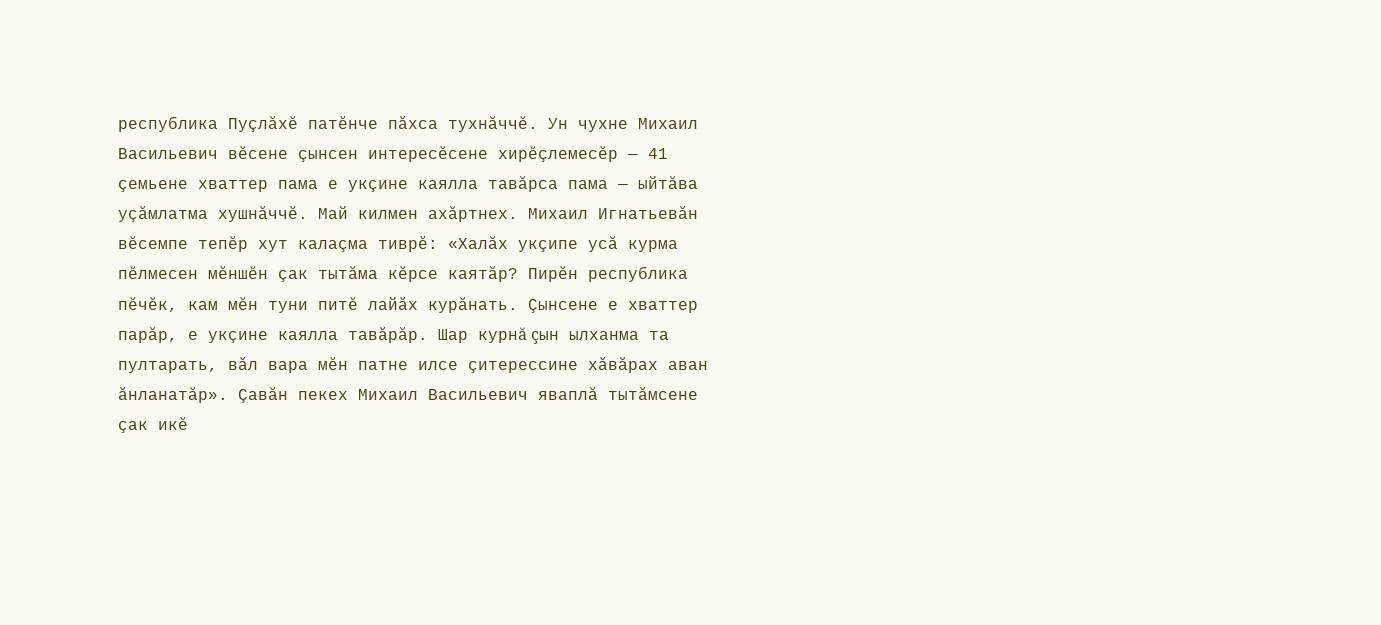республика Пуçлăхĕ патĕнче пăхса тухнăччĕ. Ун чухне Михаил Васильевич вĕсене çынсен интересĕсене хирĕçлемесĕр — 41 çемьене хваттер пама е укçине каялла тавăрса пама — ыйтăва уçăмлатма хушнăччĕ. Май килмен ахăртнех. Михаил Игнатьевăн вĕсемпе тепĕр хут калаçма тиврĕ: «Халăх укçипе усă курма пĕлмесен мĕншĕн çак тытăма кĕрсе каятăр? Пирĕн республика пĕчĕк, кам мĕн туни питĕ лайăх курăнать. Çынсене е хваттер парăр, е укçине каялла тавăрăр. Шар курнă çын ылханма та пултарать, вăл вара мĕн патне илсе çитерессине хăвăрах аван ăнланатăр». Çавăн пекех Михаил Васильевич яваплă тытăмсене çак икĕ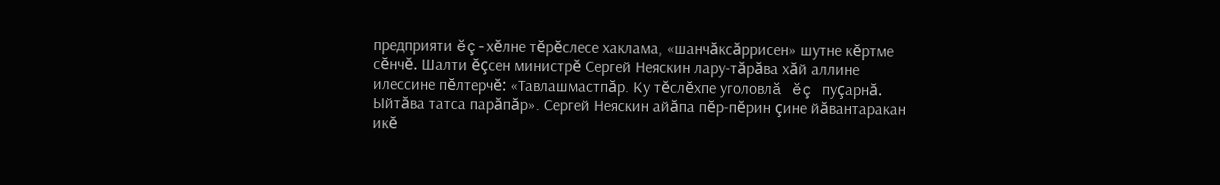предприяти ĕç-хĕлне тĕрĕслесе хаклама, «шанчăксăррисен» шутне кĕртме сĕнчĕ. Шалти ĕçсен министрĕ Сергей Неяскин лару-тăрăва хăй аллине илессине пĕлтерчĕ: «Тавлашмастпăр. Ку тĕслĕхпе уголовлă ĕç пуçарнă. Ыйтăва татса парăпăр». Сергей Неяскин айăпа пĕр-пĕрин çине йăвантаракан икĕ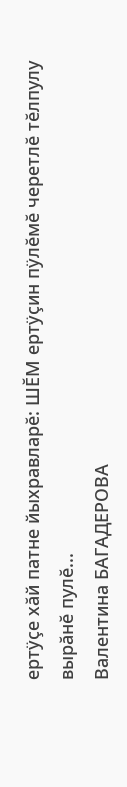ертÿçе хăй патне йыхравларĕ: ШĔМ ертÿçин пÿлĕмĕ черетлĕ тĕлпулу вырăнĕ пулĕ...
Валентина БАГАДЕРОВА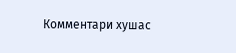Комментари хушас